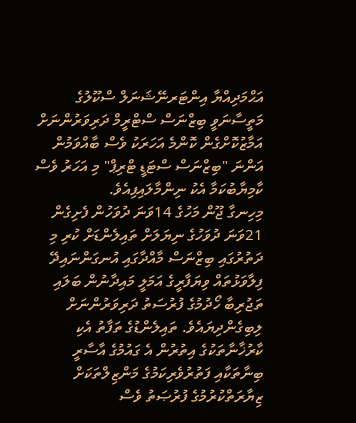އަޙްމަދިއްޔާ އިންޓަރނޭޝަނަލް ސްކޫލުގެ މަތީސާނަވީ ބިޒްނަސް ސްޓްރީމް ދަރިވަރުންނަށް އަމާޒުކޮށްގެން ކޮންމެ އަހަރަކު ވެސް ބާއްވަމުން އަންނަ "ބިޒްނަސް ސްޓަޑީ ޓްރިޕް" މި އަހަރު ވެސް ކާމިޔާބުކަމާ އެކު ނިންމާލައިފިއެވެ.
މިހިނގާ ޖޫން މަހުގެ 14ވަނަ ދުވަހުން ފެށިގެން 21ވަނަ ދުވަހުގެ ނިޔަލަށް ތައިލެންޑަށް ކުރި މި ދަތުރުގައި ބިޒްނަސް މާއްދާގައި އުނގަންނައިދޭ ފިލާވަޅުތައް ވިޔަފާރީގެ އަމަލީ މައިދާނުން ބަލައި ތަޖުރިބާ ހޯދުމުގެ ފުރުސަތު ދަރިވަރުންނަށް ލިބިގެންދިޔައެވެ. ތައިލެންޑުގެ ތަފާތު އެކި ކާރުޚާނާތަކުގެ އިތުރުން އެ ގައުމުގެ އާސާރީ ބިނާތަކާއި ފަތުރުވެރިކަމުގެ މަންޒިލްތަކަށް ޒިޔާރަތްކުރުމުގެ ފުރުޞަތު ވެސް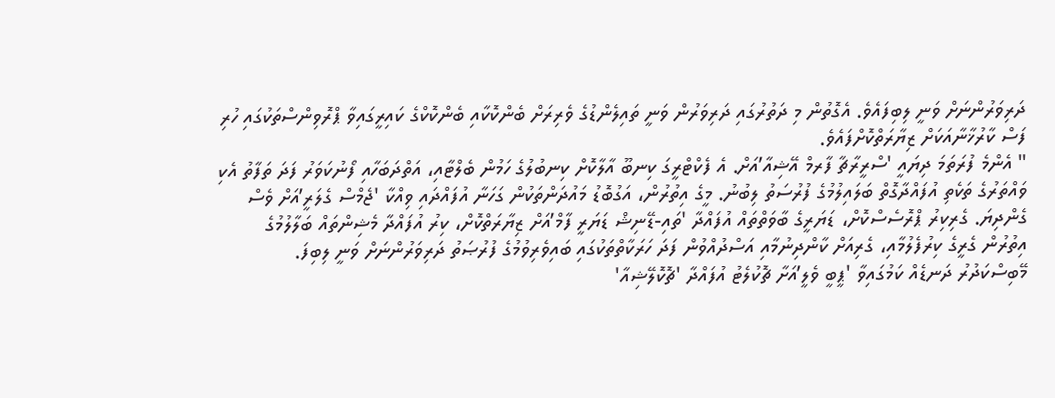ދަރިވަރުންނަށް ވަނީ ލިބިފައެވެ. އެގޮތުން މި ދަތުރުގައި ދަރިވަރުން ވަނީ ތައިލެންޑުގެ ވެރިރަށް ބެންކޮކާއި ބެންކޮކްގެ ކައިރީގައިވާ ޕްރޮވިންސްތަކުގައި ހުރި ފަސް ކާރުޚާނާއަކަށް ޒިޔާރަތްކޮށްފައެވެ.
" އެންމެ ފުރަތަމަ ދިޔައީ 'ސްރީރާޗާ ފާރމް އޭޝިއާ’އަށް. އެ ފެކްޓްރީގަ ކިނބޫ އާލާކޮށް ކިނބުލުގެ ހަމުން ބެލްޓާއި، އަތްދަބަހާއި ފޯނުކަވަރު ފަދަ ތަފާތު އެކި ވައްތަރުގެ ތަކެތި އުފައްދާގޮތް ބަލައިލުމުގެ ފުރުސަތު ލިބުނު. މީގެ އިތުރުން، އަގުބޮޑު މައުދަންތަކުން ގަހަނާ އުފައްދައި ވިއްކާ 'ޖެމްސް ގެލަރީ’އަށް ވެސް ގެންދިޔަ. ގެރިކިރު ޕްރޮސެސްކޮށް، ޑަޔަރީގެ ބާވަތްތައް އުފައްދާ 'ތައި-ޑޭނިޝް ޑަޔަރީ ފާމް’އަށް ޒިޔާރަތްކޮށް، ކިރު އުފައްދާ މެޝިންތައް ބަލާލުމުގެ އިތުރުން ގެރީގެ ކިރުފެލުމާއި، ގެރިއަށް ކާންދިނުމާއި އަސްދުއްވުން ފަދަ ހަރަކާތްތަކުގައި ބައިވެރިވުމުގެ ފުރުޞަތު ދަރިވަރުންނަށް ވަނީ ލިބިފަ.
މޭބިސްކަދުރު ދަނޑެއް ކަމުގައިވާ 'ޕީބީ ވެލީ’އަށާ ޗޮކުލެޓު އުފައްދާ 'ޗޮކޮލޭޝިއާ'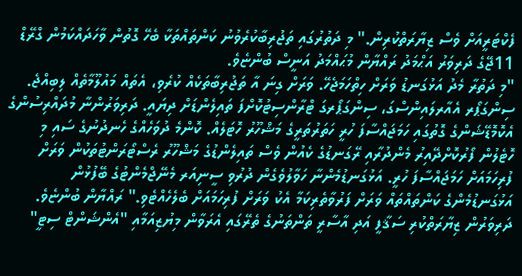ފެކްޓަރީއަށް ވެސް ޒިޔާރަތްކުރިން." މި ދަތުރުގައި ތަޖުރިބާކުރެވުނު ކަންތައްތަކާ ބެހޭ ގޮތުން ވާހަދައްކަމުން ގްރޭޑް 11ޖޭގެ ދަރިވަރު އަޙްމަދު ރައްޔާން މުޙައްމަދު އަނީސް ބުންޏެވެ.
"މި ދަތުރާ މެދު އަޅުގަނޑު ވަރަށް ހިތްހަމަޖެހޭ. ވަރަށް ގިނަ އާ ތަޖުރިބާތަކެއް ކުރެވި، އެތައް މައުލޫމާތެއް ލިބިއްޖެ. ސިންގަޕޯރ އެއާރލައިންސްގަ، ސިންގަޕޯރގަ ޓްރާންސިޓުކޮށްފަ ތައިލެންޑަށް ދިޔައީ. ދަރިވަރުންނާ މުދައްރިސުންގެ އެކޮމޮޑޭޝަންގެ ގޮތުގައި ހަމަޖައްސާފަ ހުރީ ހަތަރުތަރީގެ މަޝްހޫރު ހޮޓަލެއް. ކޮންމެ ދުވަހެއްގެ ހެނދުނުގެ ސައި މި ހޮޓެލުން ފޯރުކޮށްދޭއިރު މެންދުރާއި ރޭގަނޑުގެ ކެއުން ވެސް ތައިލެންޑުގެ މަޝްހޫރު ރެސްޓޯރަންޓުތަކުން ވަރަށް ފުރިހަމައަށް ހަމަޖައްސާފަ ހުރީ. އަޅުގަނޑުމެންނާ ހަވާލުވެގެން ދުރުވި ސީނިއަރ މެނޭޖްމެންޓުގެ ބޭފުޅުން އަޅުގަނޑުމެންގެ ކަންތައްތައް ވަރަށް ފަރުވާތެރިކަމާ އެކު ވަރަށް ފުރިހަމައަށް ބެލެހެއްޓެވި." ރައްޔާން ބުންޏެވެ.
ދަރިވަރުން ޒިޔާރަތްކުރި ސަޤާފީ އަދި އާސާރީ ތަންތަނުގެ ތެރޭގައި އެރަވާން މިޔުޒިއަމާއި "އެންޝަންޓް ސިޓީ"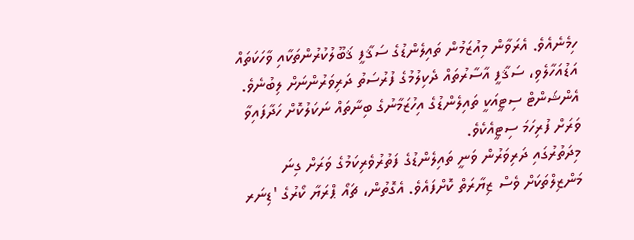ހިމެނެއެވެ. އެރަވާން މިއުޒަމުން ތައިލެންޑުގެ ސަޤާފީ ޤަބޫލުކުރުންތަކާއި ވާހަކަތައް އަޑުއަހާލެވި، ސަޤާފީ އާސާރުތައް ދެކިލުމުގެ ފުރުސަތު ދަރިވަރުންނަށް ލިބުނެވެ. އެންޝަންޓް ސިޓީއަކީ ތައިލެންޑުގެ އިހުޒަމާނުގެ ބިނާތައް ނަކަލުކޮށް ހަދާފައިވާ ވަރަށް ފުރިހަމަ ސިޓީއެކެވެ.
މިދަތުރުގައި ދަރިވަރުން ވަނީ ތައިލެންޑުގެ ފަތުރުވެރިކަމުގެ ވަރަށް ގިނަ މަންޒިލްތަކަށް ވެސް ޒިޔާރަތް ކޮށްފައެވެ. އެގޮތުން، ޗައޯ ޕްރަޔާ ކޯރުގެ 'ޑިނަރ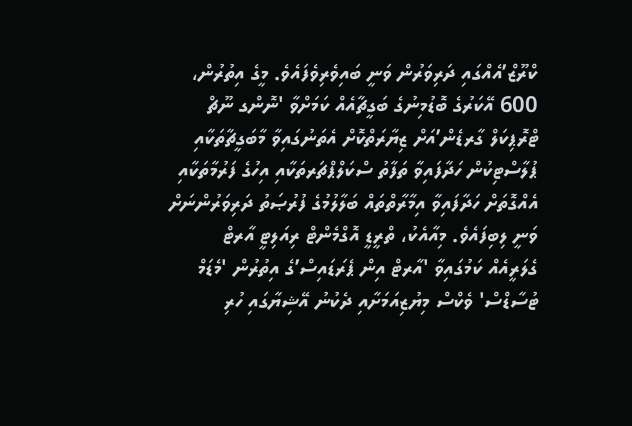ކްރޫޒް’އެއްގައި ދަރިވަރުން ވަނީ ބައިވެރިވެފައެވެ. މީގެ އިތުރުން، 600 އޭކަރުގެ ބޮޑުމިނުގެ ބަގީޗާއެއް ކަމަށްވާ 'ނޮންގ ނޫޗް ޓްރޮޕިކަލް ގާރޑެން’އަށް ޒިޔާރަތްކޮށް އެތަނުގައިވާ މާބަގީޗާތަކާއި ޕުލާސްޓިކުން ހަދާފައިވާ ތަފާތު ސްކަލްޕްޗަރތަކާއި އިހުގެ ފަރުމާތަކާއި އެއްގޮތަށް ހަދާފައިވާ އިމާރާތްތައް ބަލާލުމުގެ ފުރުޞަތު ދަރިވަރުންނަށް ވަނީ ލިބިފައެވެ. މިއާއެކު، ތްރީޑީ އޮގްމެންޓް ރިއަލިޓީ އާރޓް ގެލަރީއެއް ކަމުގައިވާ 'އާރޓް އިން ޕެރަޑައިސް’ގެ އިތުރުން 'މެޑަމް ޓުސާޑްސް' ވެކްސް މިޔުޒިއަމަށާއި ދެކުނު އޭޝިޔާގައި ހުރި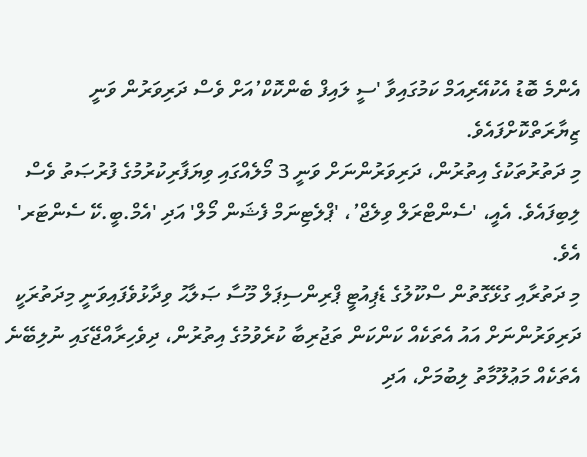އެންމެ ބޮޑު އެކުއޭރިއަމް ކަމުގައިވާ 'ސީ ލައިފް ބެންކޮކް’އަށް ވެސް ދަރިވަރުން ވަނީ ޒިޔާރަތްކޮށްފައެވެ.
މި ދަތުރުތަކުގެ އިތުރުން، ދަރިވަރުންނަށް ވަނީ 3 މޯލެއްގައި ވިޔަފާރިކުރުމުގެ ފުރުޞަތު ވެސް ލިބިފައެވެ. އެއީ، 'ސެންޓްރަލް ވިލެޖް’، 'ޕްލެޓިނަމް ފެޝަން މޯލް' އަދި 'އެމް.ބީ.ކޭ ސެންޓަރ' އެވެ.
މި ދަތުރާއި ގުޅޭގޮތުން ސްކޫލުގެ ޑެޕިއުޓީ ޕްރިންސިޕަލް މޫސާ ޞަލާޙު ވިދާޅުވެފައިވަނީ މިދަތުރަކީ ދަރިވަރުންނަށް އައު އެތަކެއް ކަންކަން ތަޖުރިބާ ކުރެވުމުގެ އިތުރުން، ދިވެހިރާއްޖޭގައި ނުލިބޭނެ އެތަކެއް މަޢުލޫމާތު ލިބުމަށް، އަދި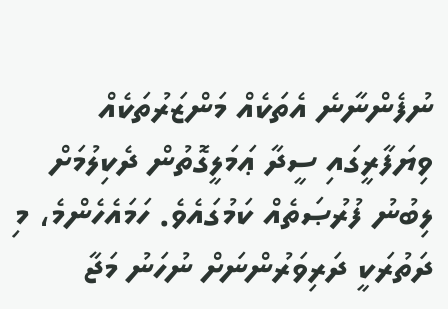ނުފެންނާނެ އެތަކެއް މަންޒަރުތަކެއް ވިޔަފާރީގައި ސީދާ ޢަމަލީގޮތުން ދެކިލުމަށް ލިބުނު ފުރުޞަތެއް ކަމުގައެވެ. ހަމައެހެންމެ، މި ދަތުރަކީ ދަރިވަރުންނަށް ނުހަނު މަޖާ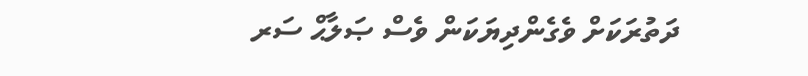ދަތުރަކަށް ވެގެންދިޔަކަން ވެސް ޞަލާޙް ސަރ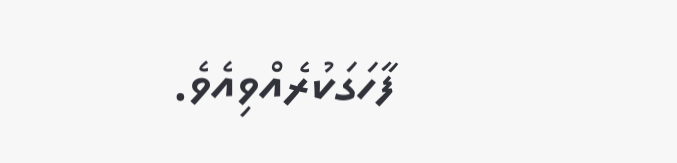ފާހަގަކުރެއްވިއެވެ.